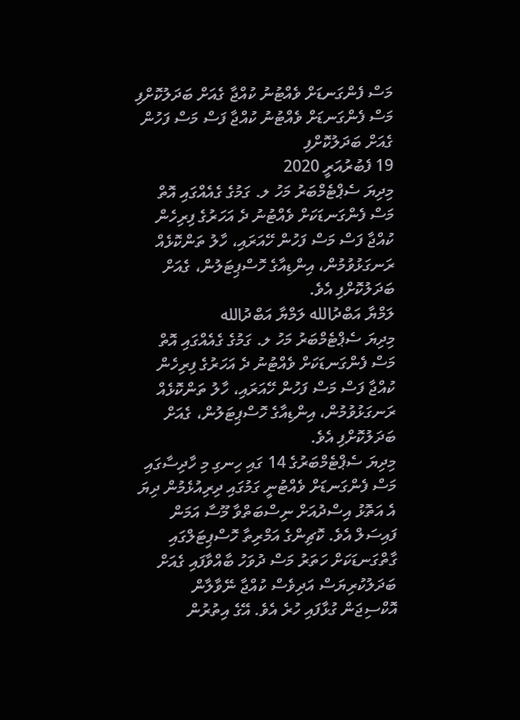މަސް ފެންގަނޑަށް ވެއްޓުނު ކުއްޖާ ގެއަށް ބަދަލުކޮށްފި
މަސް ފެންގަނޑަށް ވެއްޓުނު ކުއްޖާ ފަސް މަސް ފަހުން ގެއަށް ބަދަލުކޮށްފި
19 ފެބުރުއަރީ 2020
މިދިޔަ ސެޕްޓެމްބަރު މަހު ލ. ގަމުގެ ގެއެއްގައި އޮތް މަސް ފެންގަނޑަކަށް ވެއްޓުނު ދެ އަހަރުގެ ފިރިހެން ކުއްޖާ ފަސް މަސް ފަހުން ހޭއަރައި، ހާލު ތަންކޮޅެއް ރަނގަޅުވުމުން، އިންޑިއާގެ ހޮސްޕިޓަލުން، ގެއަށް ބަދަލުކޮށްފި އެވެ.
ލަމްޔާ އަބްދުالله ލަމްޔާ އަބްދުالله
މިދިޔަ ސެޕްޓެމްބަރު މަހު ލ. ގަމުގެ ގެއެއްގައި އޮތް މަސް ފެންގަނޑަކަށް ވެއްޓުނު ދެ އަހަރުގެ ފިރިހެން ކުއްޖާ ފަސް މަސް ފަހުން ހޭއަރައި، ހާލު ތަންކޮޅެއް ރަނގަޅުވުމުން، އިންޑިއާގެ ހޮސްޕިޓަލުން، ގެއަށް ބަދަލުކޮށްފި އެވެ.
މިދިޔަ ސެޕްޓެމްބަރުގެ 14 ގައި ހިނގި މި ހާދިސާގައި މަސް ފެންގަނޑަށް ވެއްޓުނީ ގަމުގައި ދިރިއުޅެމުން ދިޔަ އެ އަތޮޅު އިސްދުއަށް ނިސްބަތްވާ މޫސާ އަމަން ފައިސަލް އެވެ. ކޮޗިންގެ އަމްރިތާ ހޮސްޕިޓަލްގައި ގާތްގަނޑަކަށް ހަތަރު މަސް ދުވަހު ބާއްވާފައި ގެއަށް ބަދަލުކުރިޔަސް އަދިވެސް ކުއްޖާ ނޭވާލާން އޮކްސިޖަން ގުޅާފައި ހުރެ އެވެ. އޭގެ އިތުރުން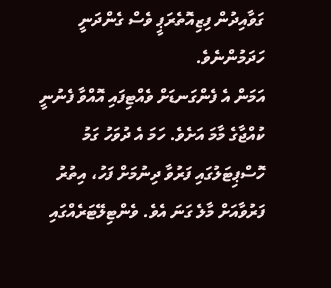ގަވާއިދުން ފިޒިއޮތެރަޕީ ވެސް ގެންދަނީ ހަދަމުންނެވެ.
އަމަން އެ ފެންގަނޑަށް ވެއްޓިފައި އޮއްވާ ފެނުނީ ކުއްޖާގެ މާމަ އަށެވެ. ހަމަ އެ ދުވަހު ގަމު ހޮސްޕިޓަލުގައި ފަރުވާ ދިނުމަށް ފަހު، އިތުރު ފަރުވާއަށް މާލެ ގަނަ އެވެ. ވެންޓިލޭޓަރެއްގައި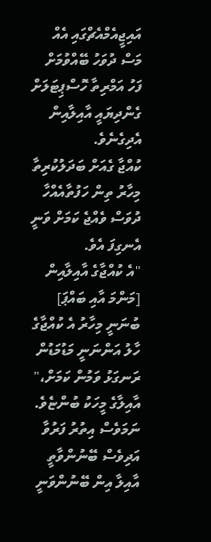އައިޖީއެމްއެޗްގައި އެއް މަސް ދުވަހު ބޭއްވުމަށް ފަހު އަމްރިތާ ހޮސްޕިޓަލަށް ގެންދިޔައީ އާއިލާއިން އެދިގެނެވެ.
ކުއްޖާ ގެއަށް ބަދަލުކުރިތާ މިހާރު ތިން ހަފުތާއެއްހާ ދުވަސް ވެއްޖެ ކަމަށް ވަނީ އެނގިފަ އެވެ.
"އެ ކުއްޖާގެ އާއިލާއިން [މަންމަ އާއި ބައްޕަ] ބުނަނީ މިހާރު އެ ކުއްޖާގެ ހާލު އަންނަނީ މަޑުމަޑުން ރަނގަޅު ވަމުން ކަމަށް،" އާއިލާގެ މީހަކު ބުންޏެވެ.
ނަމަވެސް އިތުރު ފަރުވާ އަދިވެސް ބޭނުންވާތީ އާއިލާ އިން ބޭނުންވަނީ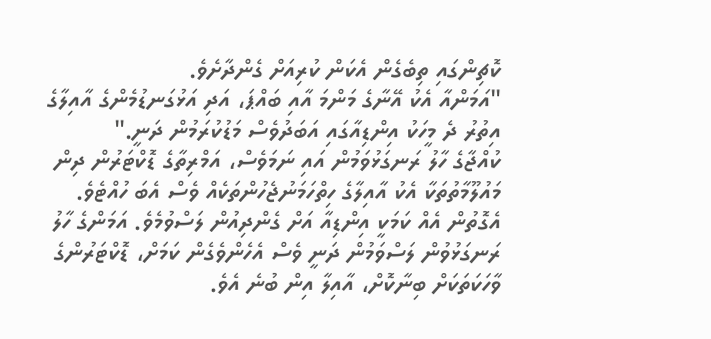ކޮޗިންގައި ތިބެގެން އެކަން ކުރިއަށް ގެންދާށެވެ.
"އަމަންއާ އެކު އޭނާގެ މަންމަ އާއި ބައްޕަ، އަދި އަޅުގަނޑުމެންގެ އާއިލާގެ އިތުރު ދެ މީހަކު އިންޑިއާގައި އަބަދުވެސް މަޑުކުރަމުން ދަނީ."
ކުއްޖާގެ ހާލު ރަނގަޅުވަމުން އައި ނަމަވެސް، އަމްރިތާގެ ޑޮކްޓަރުން ދިން މައުލޫމާތުތަކާ އެކު އާއިލާގެ ހިތްހަމަނުޖެހުންތަކެއް ވެސް އެބަ ހުއްޓެވެ. އެގޮތުން އެއް ކަމަކީ އިންޑިއާ އަށް ގެންދިއުން ލަސްވުމެވެ. އަމަންގެ ހާލު ރަނގަޅުވުން ލަސްވަމުން ދަނީ ވެސް އެހެންވެގެން ކަމަށް، ޑޮކްޓަރުންގެ ވާހަކަތަކަށް ބިނާކޮށް، އާއިލާ އިން ބުނެ އެވެ.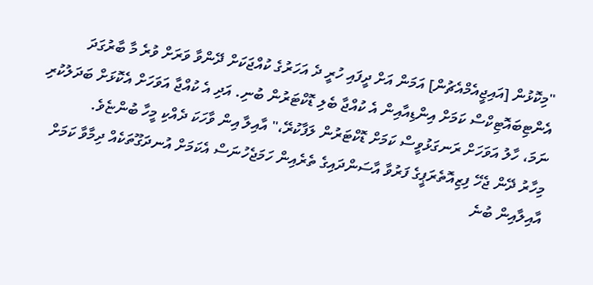"މިކޮޅުން [އައިޖީއެމްއެޗުން] އަމަން އަށް ދީފައި ހުރީ ދެ އަހަރުގެ ކުއްޖަކަށް ދޭންވާ ވަރަށް ވުރެ މާ ބާރުގަދަ އެންޓިބައޮޓިކްސް ކަމަށް އިންޑިއާއިން އެ ކުއްޖާ ބެލި ޑޮކްޓަރުން ބުނި. އަދި އެ ކުއްޖާ އަވަހަށް އެކޮޅަށް ބަދަލުކުރި ނަމަ، ހާލު އަވަހަށް ރަނގަޅުވީސް ކަމަށް ޑޮކްޓަރުން ލަފާކުރޭ،" އާއިލާ އިން ވާހަކަ ދެއްކި މީހާ ބުންޏެވެ.
މިހާރު ދޭން ޖެހޭ ފިޒިއޮތެރަޕީގެ ފަރުވާ އާސަންދައިގެ ތެރެއިން ހަމަޖެހުނަސް އެކަމަށް އުނދަގޫތަކެއް ދިމާވާ ކަމަށް އާއިލާއިން ބުނެ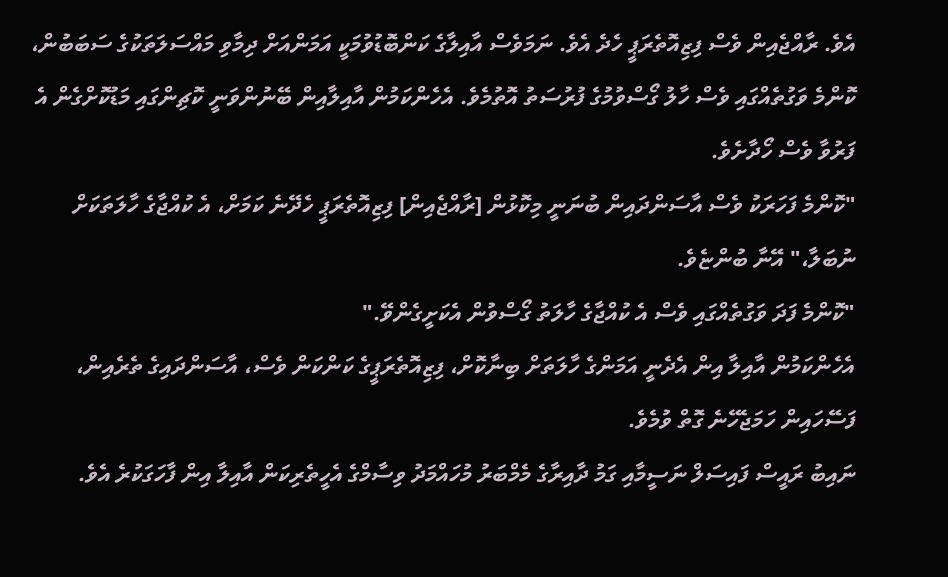އެވެ. ރާއްޖެއިން ވެސް ފިޒިއޮތެރަޕީ ހެދެ އެވެ. ނަމަވެސް އާއިލާގެ ކަންބޮޑުވުމަކީ އަމަންއަށް ދިމާވި މައްސަލަތަކުގެ ސަބަބުން، ކޮންމެ ވަގުތެއްގައި ވެސް ހާލު ގޯސްވުމުގެ ފުރުސަތު އޮތުމެވެ. އެހެންކަމުން އާއިލާއިން ބޭނުންވަނީ ކޮޗިންގައި މަޑުކޮށްގެން އެ ފަރުވާ ވެސް ހޯދާށެވެ.
"ކޮންމެ ފަހަރަކު ވެސް އާސަންދައިން ބުނަނީ މިކޮޅުން [ރާއްޖެއިން] ފިޒިއޮތެރަޕީ ހެދޭނެ ކަމަށް، އެ ކުއްޖާގެ ހާލަތަކަށް ނުބަލާ،" އޭނާ ބުންޏެވެ.
"ކޮންމެ ފަދަ ވަގުތެއްގައި ވެސް އެ ކުއްޖާގެ ހާލަތު ގޯސްވުން އެކަށީގެންވޭ."
އެހެންކަމުން އާއިލާ އިން އެދެނީ އަމަންގެ ހާލަތަށް ބިނާކޮށް، ފިޒިއޮތެރަޕީގެ ކަންކަން ވެސް، އާސަންދައިގެ ތެރެއިން، ފަސޭހައިން ހަމަޖެހޭނެ ގޮތް ވުމެވެ.
ނައިބު ރައީސް ފައިސަލް ނަސީމާއި ގަމު ދާއިރާގެ މެމްބަރު މުހައްމަދު ވިސާމްގެ އެހީތެރިކަން އާއިލާ އިން ފާހަގަކުރެ އެވެ.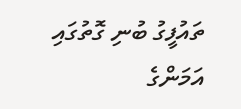ތައުފީގު ބުނި ގޮތުގައި އަމަންގެ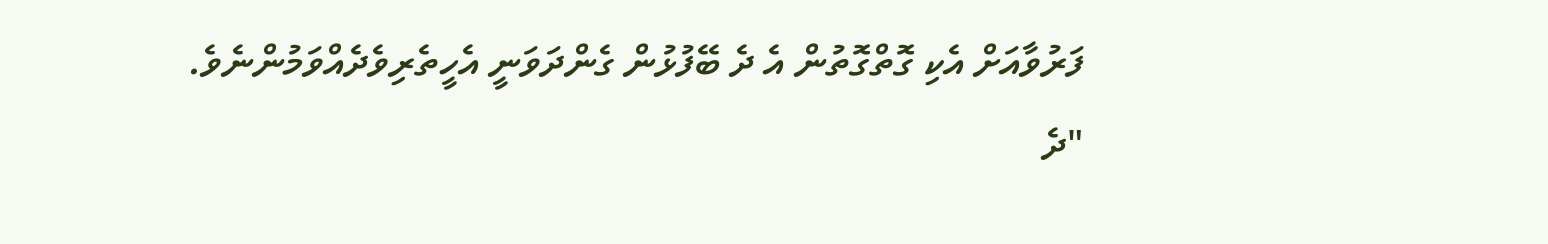ފަރުވާއަށް އެކި ގޮތްގޮތުން އެ ދެ ބޭފުޅުން ގެންދަވަނީ އެހީތެރިވެދެއްވަމުންނެވެ.
"ދެ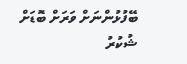ބޭފުޅުންނަށް ވަރަށް ބޮޑަށް ޝުކުރު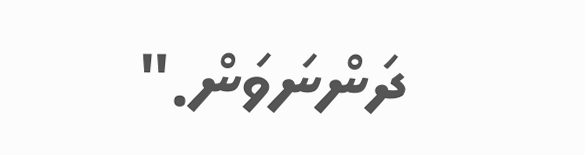ދަންނަވަން."